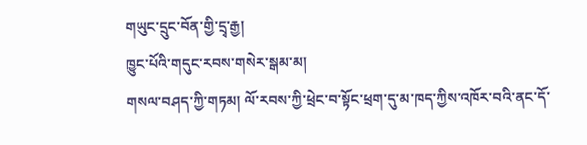གཡུང་དྲུང་བོན་གྱི་དྲྭ་རྒྱ།
ཁྱུང་པོའི་གདུང་རབས་གསེར་སྒམ་མ།
གསལ་བཤད་ཀྱི་གཏམ། ལོ་རབས་ཀྱི་ཕྲེང་བ་སྟོང་ཕྲག་དུ་མ་ཁད་ཀྱིས་འཁོར་བའི་ནང་དོ་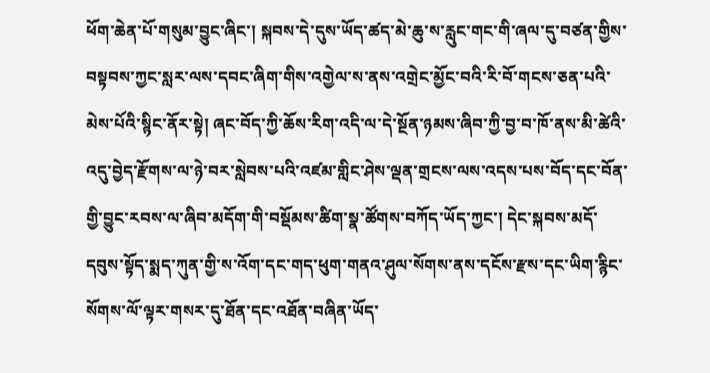ཕོག་ཆེན་པོ་གསུམ་བྱུང་ཞིང་། སྐབས་དེ་དུས་ཡོད་ཚད་མེ་ཆུ་ས་རླུང་གང་གི་ཞལ་དུ་བཙན་གྱིས་བསྟབས་ཀྱང་སླར་ལས་དབང་ཞིག་གིས་འགྱེལ་ས་ནས་འགྲེང་མྱོང་བའི་རི་བོ་གངས་ཅན་པའི་མེས་པོའི་སྙིང་ནོར་སྟེ། ཞང་བོད་ཀྱི་ཆོས་རིག་འདི་ལ་དེ་སྔོན་ཉམས་ཞིབ་ཀྱི་བྱ་བ་ཁོ་ནས་མི་ཚེའི་འདུ་བྱེད་རྫོགས་ལ་ཉེ་བར་སླེབས་པའི་འཛམ་གླིང་ཤེས་ལྡན་གྲངས་ལས་འདས་པས་བོད་དང་བོན་གྱི་བྱུང་རབས་ལ་ཞིབ་མདོག་གི་བསྡོམས་ཚིག་སྣ་ཚོགས་བཀོད་ཡོད་ཀྱང་། དེང་སྐབས་མདོ་དབུས་སྟོད་སྨད་ཀུན་གྱི་ས་འོག་དང་གད་ཕུག་གནའ་ཤུལ་སོགས་ནས་དངོས་རྫས་དང་ཡིག་རྙིང་སོགས་ལོ་ལྟར་གསར་དུ་ཐོན་དང་འཐོན་བཞིན་ཡོད་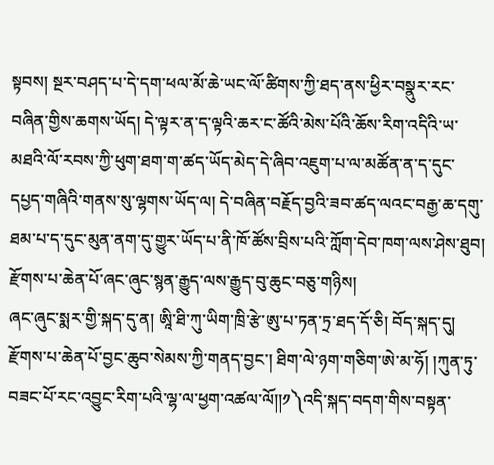སྟབས། སྔར་བཤད་པ་དེ་དག་ཕལ་མོ་ཆེ་ཡང་ལོ་ཚིགས་ཀྱི་ཐད་ནས་ཕྱིར་བསྣུར་རང་བཞིན་གྱིས་ཆགས་ཡོད། དེ་ལྟར་ན་ད་ལྟའི་ཆར་ང་ཚོའི་མེས་པོའི་ཆོས་རིག་འདིའི་ཡ་མཐའི་ལོ་རབས་ཀྱི་ཕུག་ཐག་ག་ཚད་ཡོད་མེད་དེ་ཞིབ་འཇུག་པ་ལ་མཚོན་ན་ད་དུང་དཔྱད་གཞིའི་གནས་སུ་ལྷགས་ཡོད་ལ། དེ་བཞིན་བརྗོད་བྱའི་ཟབ་ཚད་ལའང་བརྒྱ་ཆ་དགུ་ཐམ་པ་ད་དུང་མུན་ནག་དུ་གྱུར་ཡོད་པ་ནི་ཁོ་ཚོས་བྲིས་པའི་ཀློག་དེབ་ཁག་ལས་ཤེས་ཐུབ།
རྫོགས་པ་ཆེན་པོ་ཞང་ཞུང་སྙན་རྒྱུད་ལས་རྒྱུད་བུ་ཆུང་བཅུ་གཉིས།
ཞང་ཞུང་སྨར་གྱི་སྐད་དུ་ན། ཨཱི་ཐི་ཀུ་ཡིག་ཁྲི་རྩེ་ཨུ་པ་ཏན་ཏྲ་ཐད་དོ་ཅི། བོད་སྐད་དུ། རྫོགས་པ་ཆེན་པོ་བྱང་ཆུབ་སེམས་ཀྱི་གནད་བྱང་། ཐིག་ལེ་ཉག་གཅིག་ཨེ་མ་ཧོ། །ཀུན་ཏུ་བཟང་པོ་རང་འབྱུང་རིག་པའི་ལྷ་ལ་ཕྱག་འཚལ་ལོ།།༡༽འདི་སྐད་བདག་གིས་བསྟན་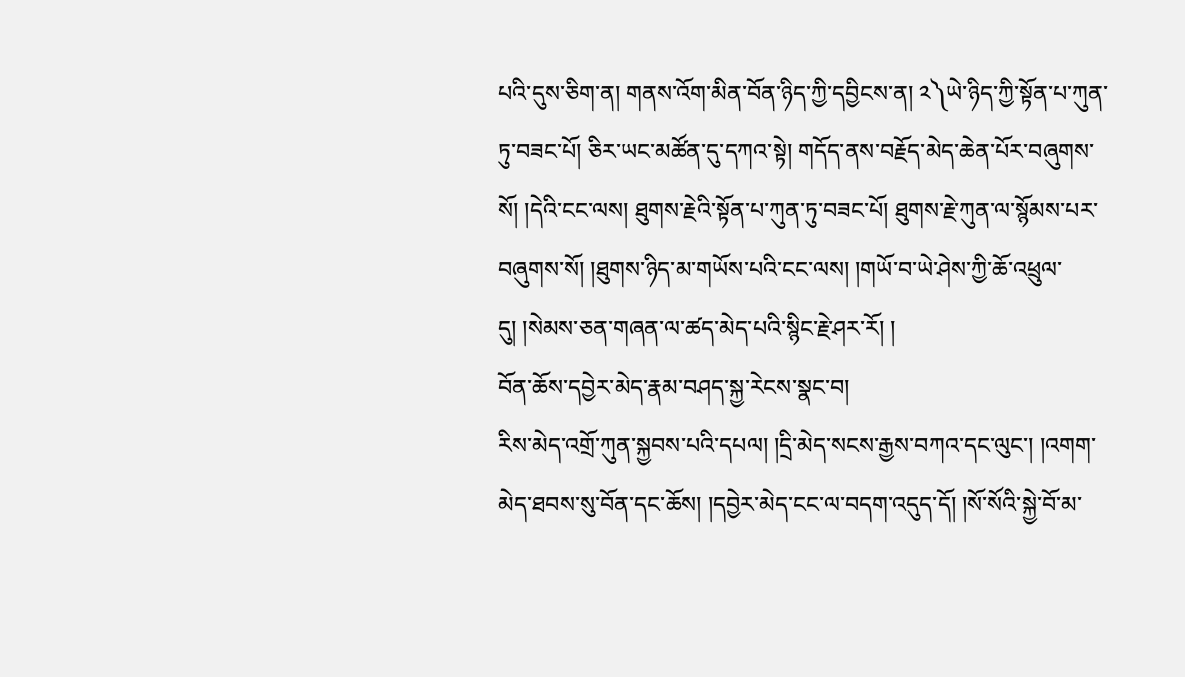པའི་དུས་ཅིག་ན། གནས་འོག་མིན་བོན་ཉིད་ཀྱི་དབྱིངས་ན། ༢༽ཡེ་ཉིད་ཀྱི་སྟོན་པ་ཀུན་ཏུ་བཟང་པོ། ཅིར་ཡང་མཚོན་དུ་དཀའ་སྟེ། གདོད་ནས་བརྗོད་མེད་ཆེན་པོར་བཞུགས་སོ། །དེའི་ངང་ལས། ཐུགས་རྗེའི་སྟོན་པ་ཀུན་ཏུ་བཟང་པོ། ཐུགས་རྗེ་ཀུན་ལ་སྙོམས་པར་བཞུགས་སོ། །ཐུགས་ཉིད་མ་གཡོས་པའི་ངང་ལས། །གཡོ་བ་ཡེ་ཤེས་ཀྱི་ཆོ་འཕྲུལ་དུ། །སེམས་ཅན་གཞན་ལ་ཚད་མེད་པའི་སྙིང་རྗེ་ཤར་རོ། །
བོན་ཆོས་དབྱེར་མེད་རྣམ་བཤད་སྐྱ་རེངས་སྣང་བ།
རིས་མེད་འགྲོ་ཀུན་སྐྱབས་པའི་དཔལ། །དྲི་མེད་སངས་རྒྱས་བཀའ་དང་ལུང་། །འགག་མེད་ཐབས་སུ་བོན་དང་ཆོས། །དབྱེར་མེད་ངང་ལ་བདག་འདུད་དོ། །སོ་སོའི་སྐྱེ་བོ་མ་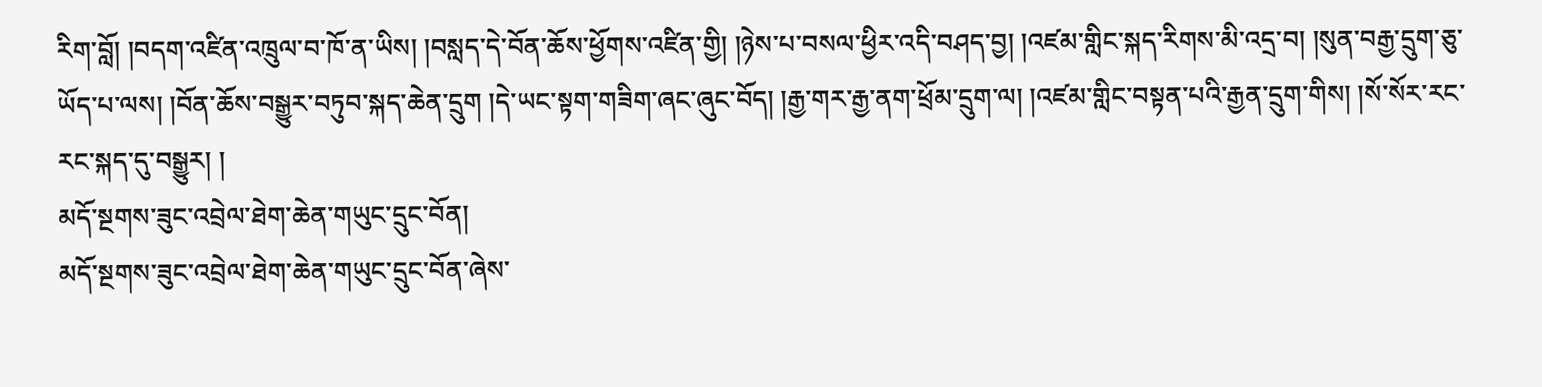རིག་བློ། །བདག་འཛིན་འཁྲུལ་བ་ཁོ་ན་ཡིས། །བསླད་དེ་བོན་ཆོས་ཕྱོགས་འཛིན་གྱི། །ཉེས་པ་བསལ་ཕྱིར་འདི་བཤད་བྱ། །འཛམ་གླིང་སྐད་རིགས་མི་འདྲ་བ། །སུན་བརྒྱ་དྲུག་ཅུ་ཡོད་པ་ལས། །བོན་ཆོས་བསྒྱུར་བཏུབ་སྐད་ཆེན་དྲུག །དེ་ཡང་སྟག་གཟིག་ཞང་ཞུང་བོད། །རྒྱ་གར་རྒྱ་ནག་ཕྲོམ་དྲུག་ལ། །འཛམ་གླིང་བསྟན་པའི་རྒྱན་དྲུག་གིས། །སོ་སོར་རང་རང་སྐད་དུ་བསྒྱུར། །
མདོ་སྔགས་ཟུང་འབྲེལ་ཐེག་ཆེན་གཡུང་དྲུང་བོན།
མདོ་སྔགས་ཟུང་འབྲེལ་ཐེག་ཆེན་གཡུང་དྲུང་བོན་ཞེས་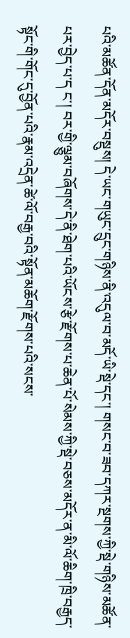པའི་མཚོན་དོན་མདོར་བསྡུས། དེ་ཡང་གཡུང་དྲུང་གཉིས་ནི་འདུལ་བ་མདོ་ཡི་སྡེ་དང་། གསང་བ་ཟབ་དཀར་སྔགས་ཀྱི་སྡེ་གཉིས་མཚོན་པར་བྱེད་པ་ད ང་། བར་གྱི་ལྕུམ་བཞོགས་དེ་ནི་ཐེག་པའི་ཡོངས་རྩེ་རྫོགས་པ་ཆེན་པོ་སེམས་ཀྱི་སྡེ་བཅས་མདོར་ན་མི་ལོ་ཆིག་ཁྲི་བརྒྱད་སྟོང་གི་གོང་དུ་བྱོན་པའི་རྣམ་འདྲེན་ཚེ་ལོ་བརྒྱ་བའི་སྟོན་མཆོག་རྫོགས་པའི་སངས་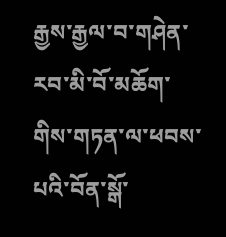རྒྱས་རྒྱལ་བ་གཤེན་རབ་མི་བོ་མཆོག་གིས་གཏན་ལ་ཕབས་པའི་བོན་སྒོ་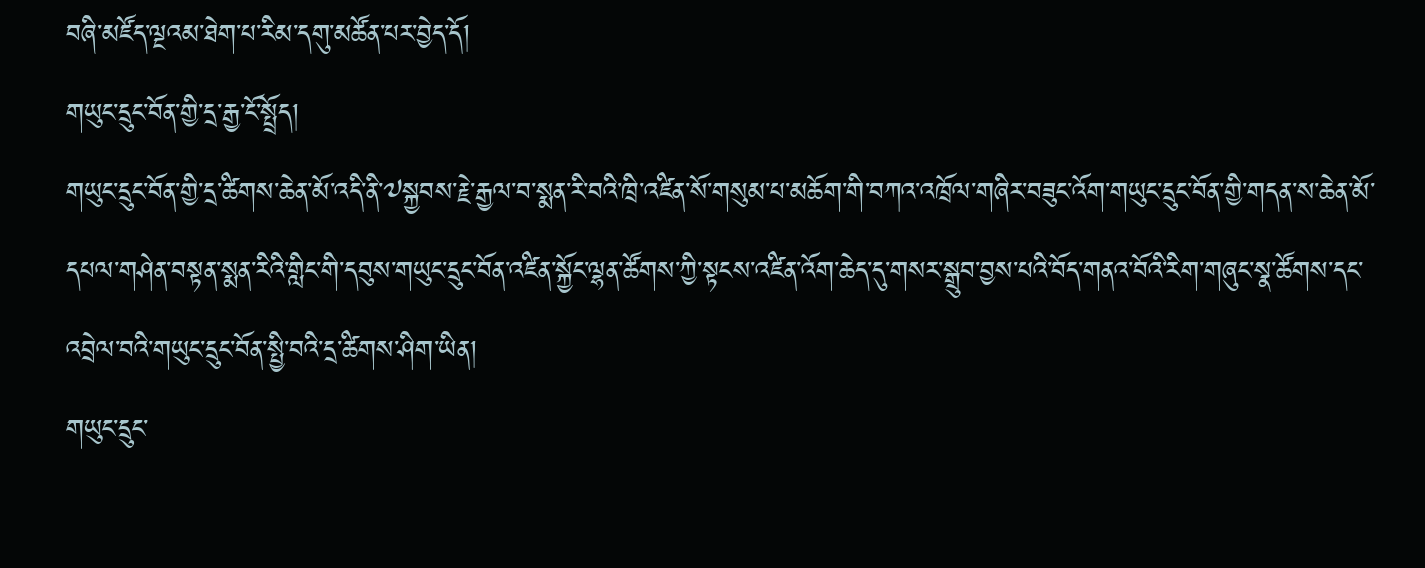བཞི་མཛོད་ལྔའམ་ཐེག་པ་རིམ་དགུ་མཚོན་པར་བྱེད་དོ།
གཡུང་དྲུང་བོན་གྱི་དྲ་རྒྱ་ངོ་སྤྲོད།
གཡུང་དྲུང་བོན་གྱི་དྲ་ཚིགས་ཆེན་མོ་འདི་ནི་༧སྐྱབས་རྗེ་རྒྱལ་བ་སྨན་རི་བའི་ཁྲི་འཛིན་སོ་གསུམ་པ་མཆོག་གི་བཀའ་འཁྲོལ་གཞིར་བཟུང་འོག་གཡུང་དྲུང་བོན་གྱི་གདན་ས་ཆེན་མོ་དཔལ་གཤེན་བསྟན་སྨན་རིའི་གླིང་གི་དབུས་གཡུང་དྲུང་བོན་འཛིན་སྐྱོང་ལྷན་ཚོགས་ཀྱི་སྟངས་འཛིན་འོག་ཆེད་དུ་གསར་སྒྲུབ་བྱས་པའི་བོད་གནའ་བོའི་རིག་གཞུང་སྣ་ཚོགས་དང་འབྲེལ་བའི་གཡུང་དྲུང་བོན་སྤྱི་བའི་དྲ་ཚིགས་ཤིག་ཡིན།
གཡུང་དྲུང་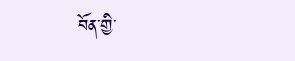བོན་གྱི་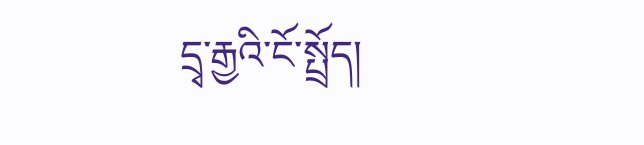དྲྭ་རྒྱའི་ངོ་སྤྲོད།